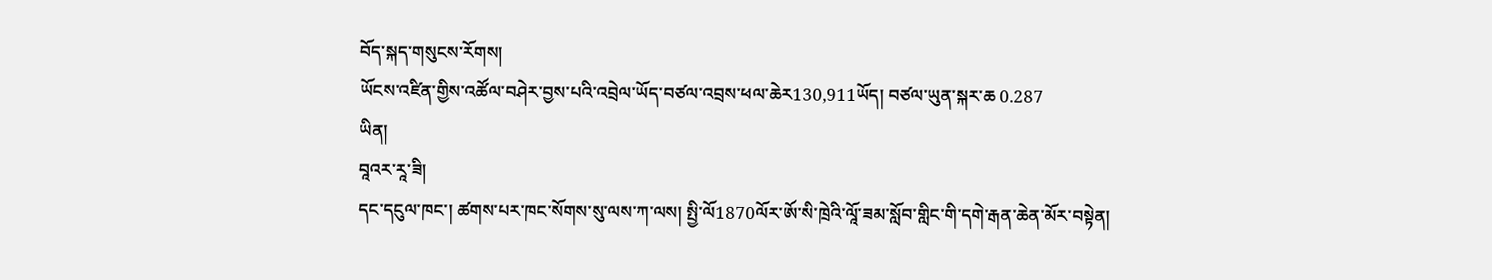བོད་སྐད་གསུངས་རོགས།
ཡོངས་འཛིན་གྱིས་འཚོལ་བཤེར་བྱས་པའི་འབྲེལ་ཡོད་བཙལ་འབྲས་ཕལ་ཆེར130,911ཡོད། བཙལ་ཡུན་སྐར་ཆ 0.287
ཡིན།
བཱའར་རཱ་ཟི།
དང་དངུལ་ཁང་། ཚགས་པར་ཁང་སོགས་སུ་ལས་ཀ་ལས། སྤྱི་ལོ1870ལོར་ཨོ་སི་ཁྲེའི་ལཱོ་ཟམ་སློབ་གླིང་གི་དགེ་རྒན་ཆེན་མོར་བསྟེན།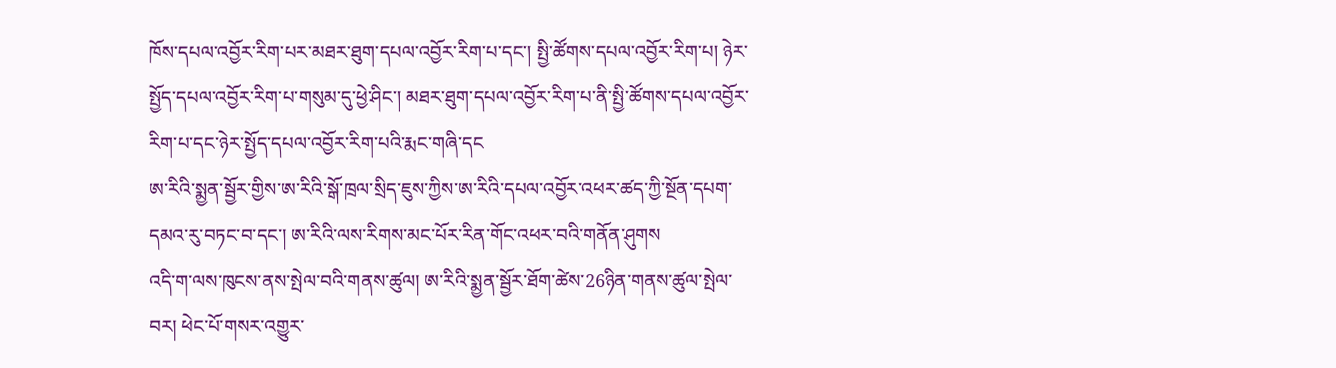ཁོས་དཔལ་འབྱོར་རིག་པར་མཐར་ཐུག་དཔལ་འབྱོར་རིག་པ་དང་། སྤྱི་ཚོགས་དཔལ་འབྱོར་རིག་པ། ཉེར་སྤྱོད་དཔལ་འབྱོར་རིག་པ་གསུམ་དུ་ཕྱེ་ཤིང་། མཐར་ཐུག་དཔལ་འབྱོར་རིག་པ་ནི་སྤྱི་ཚོགས་དཔལ་འབྱོར་རིག་པ་དང་ཉེར་སྤྱོད་དཔལ་འབྱོར་རིག་པའི་རྨང་གཞི་དང
ཨ་རིའི་སྨྱན་སྦྱོར་གྱིས་ཨ་རིའི་སྒོ་ཁྲལ་སྲིད་ཇུས་ཀྱིས་ཨ་རིའི་དཔལ་འབྱོར་འཕར་ཚད་ཀྱི་སྔོན་དཔག་དམའ་རུ་བཏང་བ་དང་། ཨ་རིའི་ལས་རིགས་མང་པོར་རིན་གོང་འཕར་བའི་གནོན་ཤུགས
འདི་ག་ལས་ཁུངས་ནས་སྤེལ་བའི་གནས་ཚུལ། ཨ་རིའི་སྨྱན་སྦྱོར་ཐོག་ཚེས་26ཉིན་གནས་ཚུལ་སྤེལ་བར། ཕེང་པོ་གསར་འགྱུར་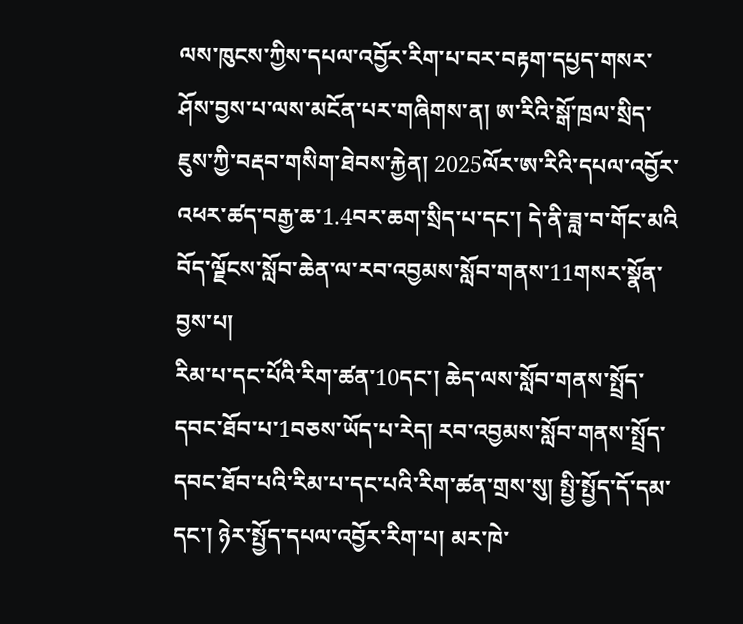ལས་ཁུངས་ཀྱིས་དཔལ་འབྱོར་རིག་པ་བར་བརྟག་དཔྱད་གསར་ཤོས་བྱས་པ་ལས་མངོན་པར་གཞིགས་ན། ཨ་རིའི་སྒོ་ཁྲལ་སྲིད་ཇུས་ཀྱི་བརྡབ་གསིག་ཐེབས་རྐྱེན། 2025ལོར་ཨ་རིའི་དཔལ་འབྱོར་འཕར་ཚད་བརྒྱ་ཆ་1.4བར་ཆག་སྲིད་པ་དང་། དེ་ནི་ཟླ་བ་གོང་མའི
བོད་ལྗོངས་སློབ་ཆེན་ལ་རབ་འབྱམས་སློབ་གནས་11གསར་སྣོན་བྱས་པ།
རིམ་པ་དང་པོའི་རིག་ཚན་10དང་། ཆེད་ལས་སློབ་གནས་སྤྲོད་དབང་ཐོབ་པ་1བཅས་ཡོད་པ་རེད། རབ་འབྱམས་སློབ་གནས་སྤྲོད་དབང་ཐོབ་པའི་རིམ་པ་དང་པའི་རིག་ཚན་གྲས་སུ། སྤྱི་སྤྱོད་དོ་དམ་དང་། ཉེར་སྤྱོད་དཔལ་འབྱོར་རིག་པ། མར་ཁེ་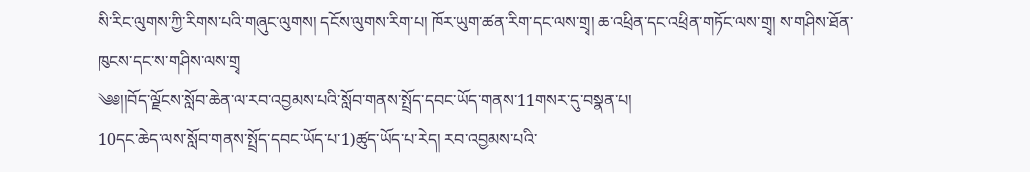སི་རིང་ལུགས་ཀྱི་རིགས་པའི་གཞུང་ལུགས། དངོས་ལུགས་རིག་པ། ཁོར་ཡུག་ཚན་རིག་དང་ལས་གྲྭ། ཆ་འཕྲིན་དང་འཕྲིན་གཏོང་ལས་གྲྭ། ས་གཤིས་ཐོན་ཁུངས་དང་ས་གཤིས་ལས་གྲྭ
༄༅།།བོད་ལྗོངས་སློབ་ཆེན་ལ་རབ་འབྱམས་པའི་སློབ་གནས་སྤྲོད་དབང་ཡོད་གནས་11གསར་དུ་བསྣན་པ།
10དང་ཆེད་ལས་སློབ་གནས་སྤྲོད་དབང་ཡོད་པ་1)ཚུད་ཡོད་པ་རེད། རབ་འབྱམས་པའི་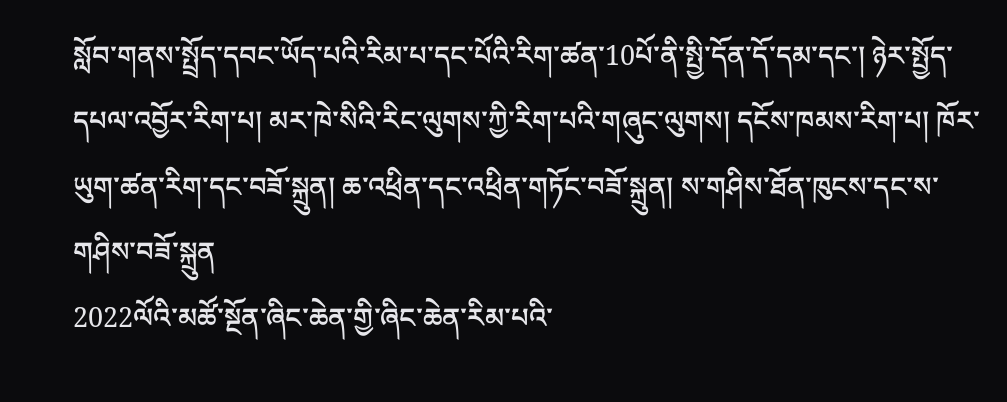སློབ་གནས་སྤྲོད་དབང་ཡོད་པའི་རིམ་པ་དང་པོའི་རིག་ཚན་10པོ་ནི་སྤྱི་དོན་དོ་དམ་དང་། ཉེར་སྤྱོད་དཔལ་འབྱོར་རིག་པ། མར་ཁེ་སིའི་རིང་ལུགས་ཀྱི་རིག་པའི་གཞུང་ལུགས། དངོས་ཁམས་རིག་པ། ཁོར་ཡུག་ཚན་རིག་དང་བཟོ་སྐྲུན། ཆ་འཕྲིན་དང་འཕྲིན་གཏོང་བཟོ་སྐྲུན། ས་གཤིས་ཐོན་ཁུངས་དང་ས་གཤིས་བཟོ་སྐྲུན
2022ལོའི་མཚོ་སྔོན་ཞིང་ཆེན་གྱི་ཞིང་ཆེན་རིམ་པའི་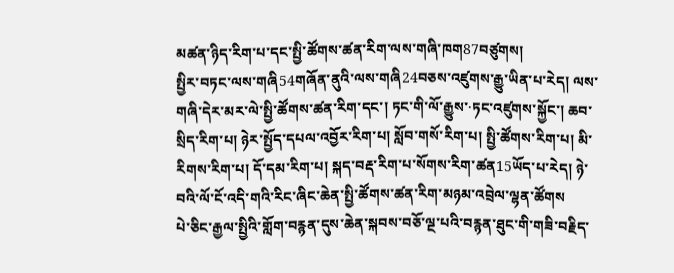མཚན་ཉིད་རིག་པ་དང་སྤྱི་ཚོགས་ཚན་རིག་ལས་གཞི་ཁག87བཙུགས།
སྤྱིར་བཏང་ལས་གཞི54གཞོན་ནུའི་ལས་གཞི24བཅས་འཛུགས་རྒྱུ་ཡིན་པ་རེད། ལས་གཞི་དེར་མར་ལེ་སྤྱི་ཚོགས་ཚན་རིག་དང་། ཏང་གི་ལོ་རྒྱུས་·ཏང་འཛུགས་སྐྱོང་། ཆབ་སྲིད་རིག་པ། ཉེར་སྤྱོད་དཔལ་འབྱོར་རིག་པ། སློབ་གསོ་རིག་པ། སྤྱི་ཚོགས་རིག་པ། མི་རིགས་རིག་པ། དོ་དམ་རིག་པ། སྐད་བརྡ་རིག་པ་སོགས་རིག་ཚན15ཡོད་པ་རེད། ཉེ་བའི་ལོ་ངོ་འདི་གའི་རིང་ཞིང་ཆེན་སྤྱི་ཚོགས་ཚན་རིག་མཉམ་འབྲེལ་ལྷན་ཚོགས
པེ་ཅིང་རྒྱལ་སྤྱིའི་གློག་བརྙན་དུས་ཆེན་སྐབས་བཅོ་ལྔ་པའི་བརྙན་ཐུང་གི་གཟི་བརྗིད་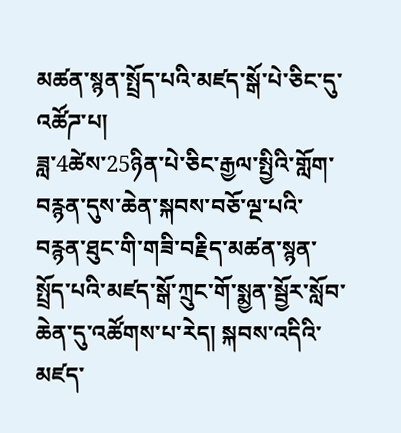མཚན་སྙན་སྤྲོད་པའི་མཛད་སྒོ་པེ་ཅིང་དུ་འཚོཌ་པ།
ཟླ་4ཚེས་25ཉིན་པེ་ཅིང་རྒྱལ་སྤྱིའི་གློག་བརྙན་དུས་ཆེན་སྐབས་བཅོ་ལྔ་པའི་བརྙན་ཐུང་གི་གཟི་བརྗིད་མཚན་སྙན་སྤྲོད་པའི་མཛད་སྒོ་ཀྲུང་གོ་སྨྱན་སྦྱོར་སློབ་ཆེན་དུ་འཚོགས་པ་རེད། སྐབས་འདིའི་མཛད་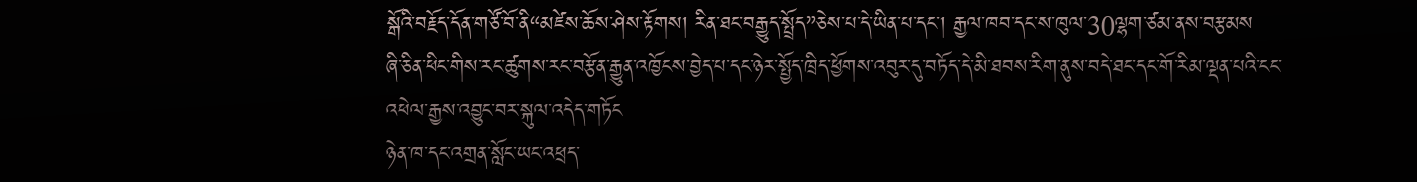སྒོའི་བརྗོད་དོན་གཙོ་བོ་ནི“མཛེས་ཆོས་ཤེས་རྟོགས། རིན་ཐང་བརྒྱུད་སྤྲོད”ཅེས་པ་དེ་ཡིན་པ་དང་། རྒྱལ་ཁབ་དང་ས་ཁུལ་30ལྷག་ཙམ་ནས་བརྩམས
ཞི་ཅིན་ཕིང་གིས་རང་ཚུགས་རང་བརྩོན་རྒྱུན་འཁྱོངས་བྱེད་པ་དང་ཉེར་སྤྱོད་ཁྲིད་ཕྱོགས་འབུར་དུ་བཏོད་དེ་མི་ཐབས་རིག་ནུས་བདེ་ཐང་དང་གོ་རིམ་ལྡན་པའི་ངང་འཕེལ་རྒྱས་འབྱུང་བར་སྐུལ་འདེད་གཏོང
ཉེན་ཁ་དང་འགྲན་སློང་ཡང་འཕྲད་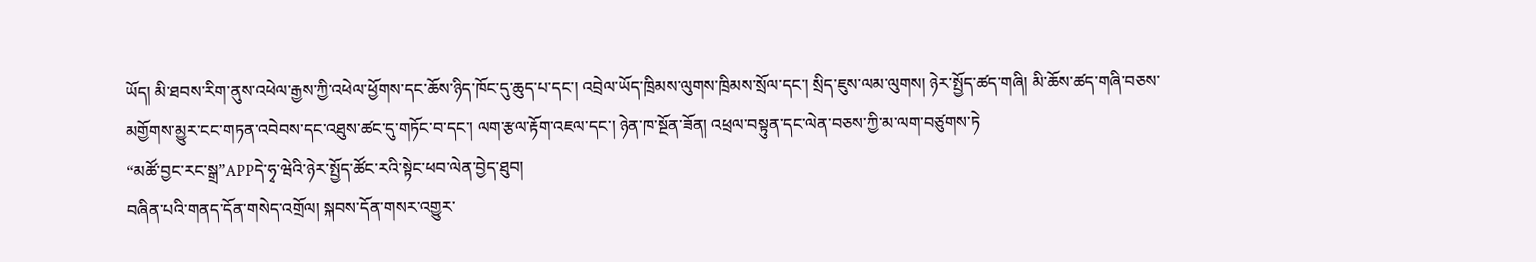ཡོད། མི་ཐབས་རིག་ནུས་འཕེལ་རྒྱས་ཀྱི་འཕེལ་ཕྱོགས་དང་ཆོས་ཉིད་ཁོང་དུ་ཆུད་པ་དང་། འབྲེལ་ཡོད་ཁྲིམས་ལུགས་ཁྲིམས་སྲོལ་དང་། སྲིད་ཇུས་ལམ་ལུགས། ཉེར་སྤྱོད་ཚད་གཞི། མི་ཆོས་ཚད་གཞི་བཅས་མགྱོགས་མྱུར་ངང་གཏན་འབེབས་དང་འཐུས་ཚང་དུ་གཏོང་བ་དང་། ལག་རྩལ་རྟོག་འཇལ་དང་། ཉེན་ཁ་སྔོན་ཟོན། འཕྲལ་བསྟུན་དང་ལེན་བཅས་ཀྱི་མ་ལག་བཙུགས་ཏེ
“མཚོ་བྱང་རང་སྒྲ”APPདེ་ཧྭ་ཝེའི་ཉེར་སྤྱོད་ཚོང་རའི་སྟེང་ཕབ་ལེན་བྱེད་ཐུབ།
བཞིན་པའི་གནད་དོན་གསེད་འགྲོལ། སྐབས་དོན་གསར་འགྱུར་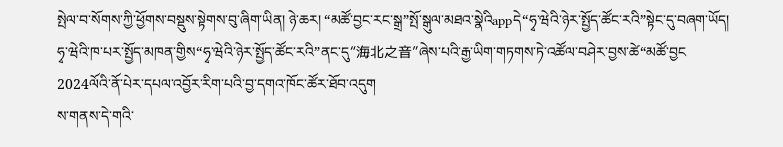སྤེལ་བ་སོགས་ཀྱི་ཕྱོགས་བསྡུས་སྟེགས་བུ་ཞིག་ཡིན། ཉེ་ཆར། “མཚོ་བྱང་རང་སྒྲ”སྤོ་སྒུལ་མཐའ་སྣེའིappདེ“ཧྭ་ཝེའི་ཉེར་སྤྱོད་ཚོང་རའི”སྟེང་དུ་བཞག་ཡོད། ཧྭ་ཝེའི་ཁ་པར་སྤྱོད་མཁན་གྱིས“ཧྭ་ཝེའི་ཉེར་སྤྱོད་ཚོང་རའི”ནང་དུ“海北之音”ཞེས་པའི་རྒྱ་ཡིག་གཏགས་ཏེ་འཚོལ་བཤེར་བྱས་ཚེ“མཚོ་བྱང
2024ལོའི་ནོ་པེར་དཔལ་འབྱོར་རིག་པའི་བྱ་དགའ་ཁོང་ཚོར་ཐོབ་འདུག
ས་གནས་དེ་གའི་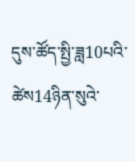དུས་ཚོད་སྤྱི་ཟླ10པའི་ཚེས14ཉིན་སུའེ་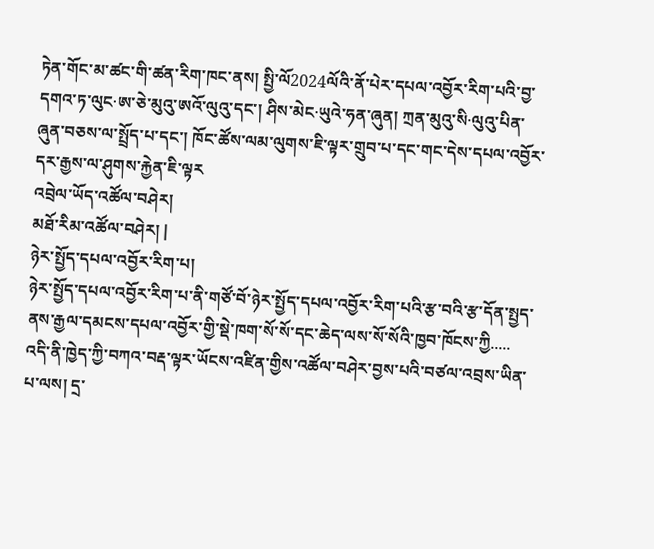ཏེན་གོང་མ་ཚང་གི་ཚན་རིག་ཁང་ནས། སྤྱི་ལོ2024ལོའི་ནོ་པེར་དཔལ་འབྱོར་རིག་པའི་བྱ་དགའ་ཏ་ལུང·ཨ་ཅེ་མུའུ་ཨའོ་ལུའུ་དང་། ཤིས་མེང·ཡུའེ་ཧན་ཞུན། ཀྲན་མུའུ་སི·ལུའུ་པིན་ཞུན་བཅས་ལ་སྤྲོད་པ་དང་། ཁོང་ཚོས་ལམ་ལུགས་ཇི་ལྟར་གྲུབ་པ་དང་གང་དེས་དཔལ་འབྱོར་དར་རྒྱས་ལ་ཤུགས་རྐྱེན་ཇི་ལྟར
འབྲེལ་ཡོད་འཚོལ་བཤེར།
མཐོ་རིམ་འཚོལ་བཤེར། |
ཉེར་སྤྱོད་དཔལ་འབྱོར་རིག་པ།
ཉེར་སྤྱོད་དཔལ་འབྱོར་རིག་པ་ནི་གཙོ་བོ་ཉེར་སྤྱོད་དཔལ་འབྱོར་རིག་པའི་རྩ་བའི་རྩ་དོན་སྤྱད་ནས་རྒྱལ་དམངས་དཔལ་འབྱོར་གྱི་སྡེ་ཁག་སོ་སོ་དང་ཆེད་ལས་སོ་སོའི་ཁྱབ་ཁོངས་ཀྱི.....
འདི་ནི་ཁྱེད་ཀྱི་བཀའ་བརྡ་ལྟར་ཡོངས་འཛིན་གྱིས་འཚོལ་བཤེར་བྱས་པའི་བཙལ་འབྲས་ཡིན་པ་ལས། དྲ་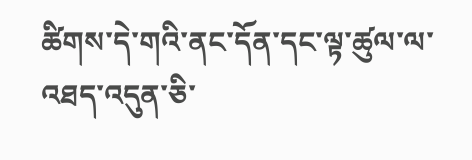ཚིགས་དེ་གའི་ནང་དོན་དང་ལྟ་ཚུལ་ལ་འཐད་འདུན་ཅི་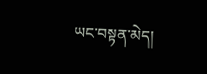ཡང་བསྟན་མེད།